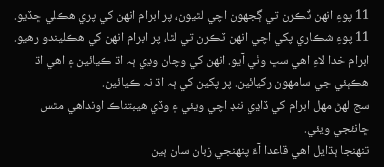11 پوءِ انهن ٽُڪرن تي ڳجھون اچي لٿيون، پر ابرام انهن کي پري هڪلي ڇڏيو.
11 پوءِ شڪاري پکي اچي انهن ٽڪرن تي لٿا، پر ابرام انهن کي هڪليندو رهيو.
ابرام خدا لاءِ اهي سڀ وٺي آيو. انهن کي وچان وڍي ٻہ اڌ ڪيائين ۽ اهي اڌ هڪٻئي جي سامهون رکيائين. پر پکين کي ٻہ اڌ نہ ڪيائين.
سج لهڻ مهل ابرام کي ڏاڍي ننڊ اچي ويئي ۽ وڏي هيبتناڪ اونداهي مٿس ڇانئجي ويئي.
تنهنجا ٻڌايل اهي قاعدا آءٌ پنهنجي زبان سان ٻين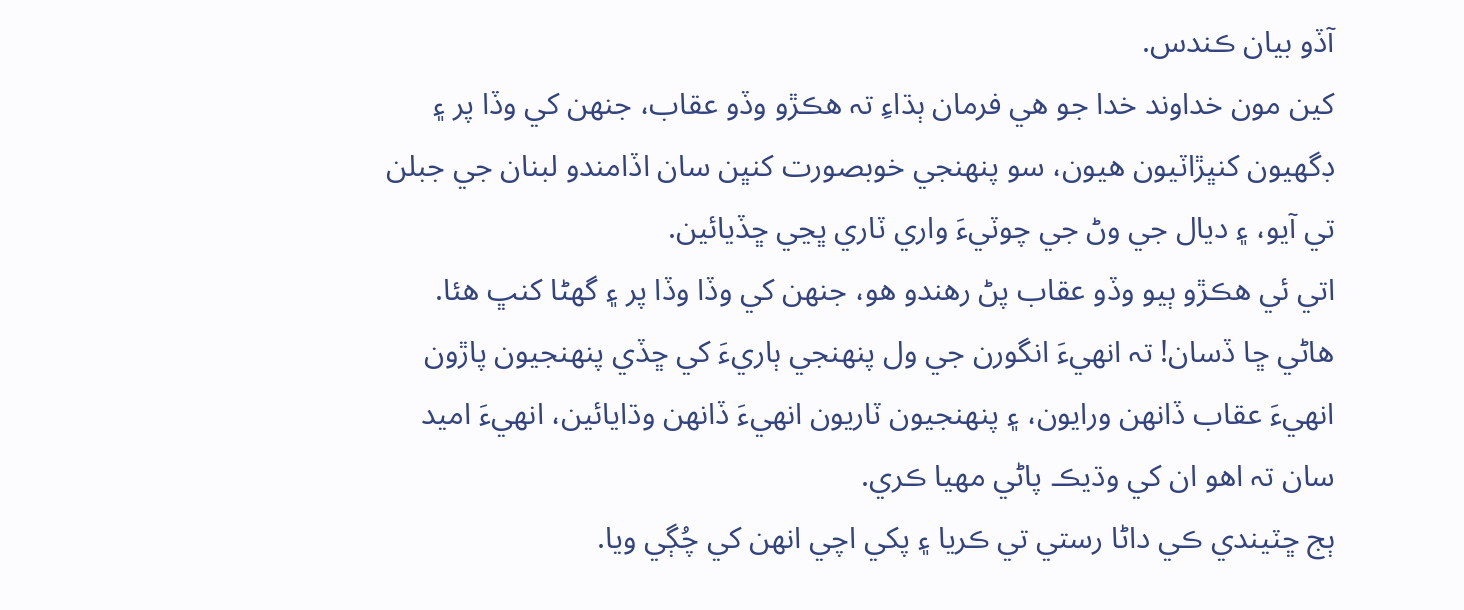آڏو بيان ڪندس.
کين مون خداوند خدا جو هي فرمان ٻڌاءِ تہ هڪڙو وڏو عقاب، جنهن کي وڏا پر ۽ ڊگھيون کنڀڙاٽيون هيون، سو پنهنجي خوبصورت کنڀن سان اڏامندو لبنان جي جبلن تي آيو، ۽ ديال جي وڻ جي چوٽيءَ واري ٽاري ڀڃي ڇڏيائين.
اتي ئي هڪڙو ٻيو وڏو عقاب پڻ رهندو هو، جنهن کي وڏا وڏا پر ۽ گھڻا کنڀ هئا. هاڻي ڇا ڏسان! تہ انهيءَ انگورن جي ول پنهنجي ٻاريءَ کي ڇڏي پنهنجيون پاڙون انهيءَ عقاب ڏانهن ورايون، ۽ پنهنجيون ٽاريون انهيءَ ڏانهن وڌايائين، انهيءَ اميد سان تہ اهو ان کي وڌيڪ پاڻي مهيا ڪري.
ٻج ڇٽيندي ڪي داڻا رستي تي ڪريا ۽ پکي اچي انهن کي چُڳي ويا.